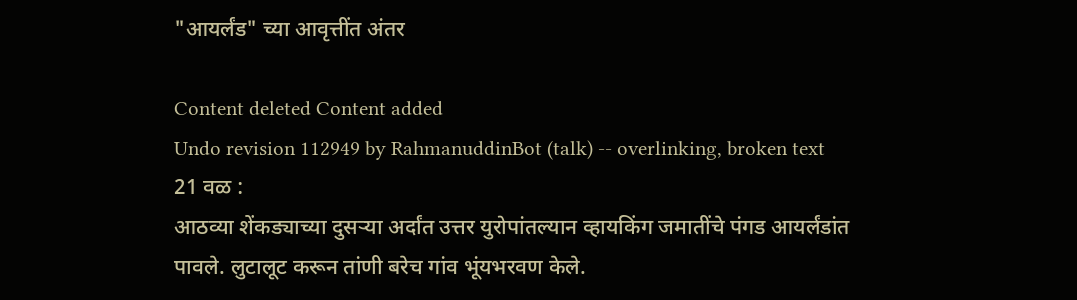"आयर्लंड" च्या आवृत्तींत अंतर

Content deleted Content added
Undo revision 112949 by RahmanuddinBot (talk) -- overlinking, broken text
21 वळ :
आठव्या शेंकड्याच्या दुसऱ्या अर्दांत उत्तर युरोपांतल्यान व्हायकिंग जमातींचे पंगड आयर्लंडांत पावले. लुटालूट करून तांणी बरेच गांव भूंयभरवण केले.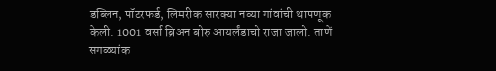डब्लिन, पॉटरफर्ड, लिमरीक सारक्या नव्या गांवांची थापणूक केली. 1001 वर्सा ब्रिअन बोरु आयर्लंडाचो राजा जालो. ताणें सगळ्यांक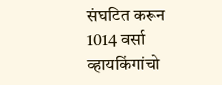संघटित करून 1014 वर्सा व्हायकिंगांचो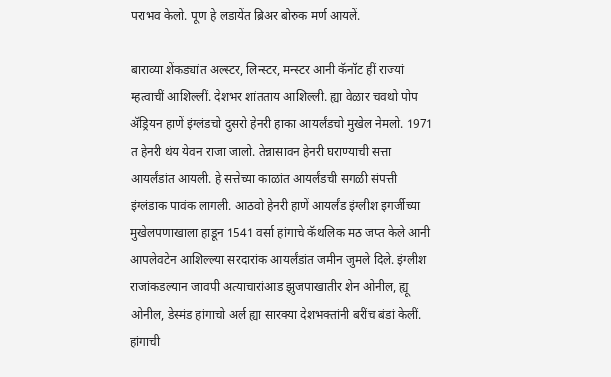पराभव केलो. पूण हे लडायेंत ब्रिअर बोरुक मर्ण आयलें.

बाराव्या शेंकड्यांत अल्स्टर, लिन्स्टर, मन्स्टर आनी कॅनॉट हीं राज्यां म्हत्वाचीं आशिल्लीं. देशभर शांतताय आशिल्ली. ह्या वेळार चवथो पोप ॲड्रियन हाणें इंग्लंडचो दुसरो हेनरी हाका आयर्लंडचो मुखेल नेमलो. 1971 त हेनरी थंय येवन राजा जालो. तेन्नासावन हेनरी घराण्याची सत्ता आयर्लंडांत आयली. हे सत्तेच्या काळांत आयर्लंडची सगळी संपत्ती इंग्लंडाक पावंक लागली. आठवो हेनरी हाणें आयर्लंड इंग्लीश इगर्जीच्या मुखेलपणाखाला हाडून 1541 वर्सा हांगाचे कॅथलिक मठ जप्त केले आनी आपलेवटेन आशिल्ल्या सरदारांक आयर्लंडांत जमीन जुमले दिले. इंग्लीश राजांकडल्यान जावपी अत्याचारांआड झुजपाखातीर शेन ओनील, ह्यू ओनील, डेस्मंड हांगाचो अर्ल ह्या सारक्या देशभक्तांनी बरींच बंडां केलीं. हांगाची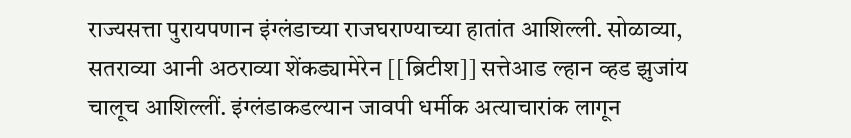राज्यसत्ता पुरायपणान इंग्लंडाच्या राजघराण्याच्या हातांत आशिल्ली. सोळाव्या, सतराव्या आनी अठराव्या शेंकड्यामेरेन [[ब्रिटीश]] सत्तेआड ल्हान व्हड झुजांय चालूच आशिल्लीं. इंग्लंडाकडल्यान जावपी धर्मीक अत्याचारांक लागून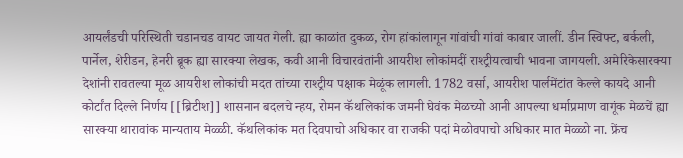आयर्लंडची परिस्थिती चडानचड वायट जायत गेली. ह्या काळांत दुकळ, रोग हांकांलागून गांवांची गांवां काबार जालीं. डीन स्विफ्ट, बर्कली, पार्नेल, शेरीडन, हेनरी ब्रूक ह्या सारक्या लेखक, कवी आनी विचारवंतांनी आयरीश लोकांमदीं राश्ट्रीयत्वाची भावना जागयली. अमेरिकेसारक्या देशांनी रावतल्या मूळ आयरीश लोकांची मदत तांच्या राश्ट्रीय पक्षाक मेळूंक लागली. 1782 वर्सा, आयरीश पार्लमेंटांत केल्ले कायदे आनी कोर्टांत दिल्ले निर्णय [[ब्रिटीश]] शासनान बदलचे न्हय, रोमन कॅथलिकांक जमनी घेवंक मेळच्यो आनी आपल्या धर्माप्रमाण वागूंक मेळचें ह्या सारक्या थारावांक मान्यताय मेळ्ळी. कॅथलिकांक मत दिवपाचो अधिकार वा राजकी पदां मेळोवपाचो अधिकार मात मेळ्ळो ना. फ्रेंच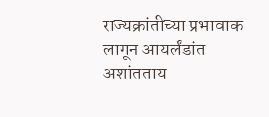राज्यक्रांतीच्या प्रभावाक लागून आयर्लंडांत अशांतताय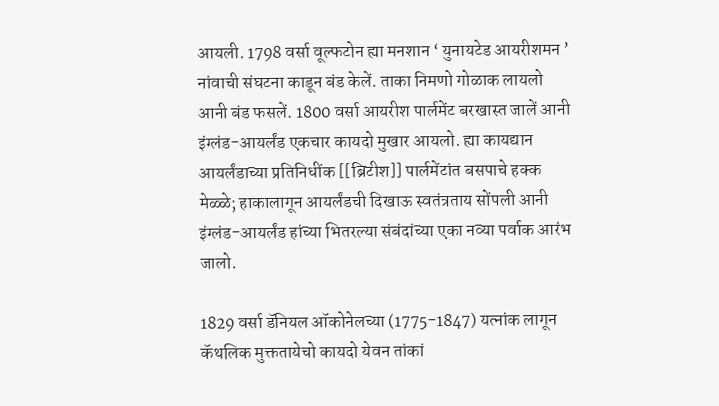आयली. 1798 वर्सा वूल्फटोन ह्या मनशान ‘ युनायटेड आयरीशमन ’ नांवाची संघटना काडून बंड केलें. ताका निमणो गोळाक लायलो आनी बंड फसलें. 1800 वर्सा आयरीश पार्लमेंट बरखास्त जालें आनी इंग्लंड-आयर्लंड एकचार कायदो मुखार आयलो. ह्या कायद्यान आयर्लंडाच्या प्रतिनिधींक [[ब्रिटीश]] पार्लमेंटांत बसपाचे हक्क मेळ्ळे; हाकालागून आयर्लंडची दिखाऊ स्वतंत्रताय सोंपली आनी इंग्लंड-आयर्लंड हांच्या भितरल्या संबंदांच्या एका नव्या पर्वाक आरंभ जालो.

1829 वर्सा डॅनियल ऑकोनेलच्या (1775-1847) यत्नांक लागून कॅथलिक मुक्ततायेचो कायदो येवन तांकां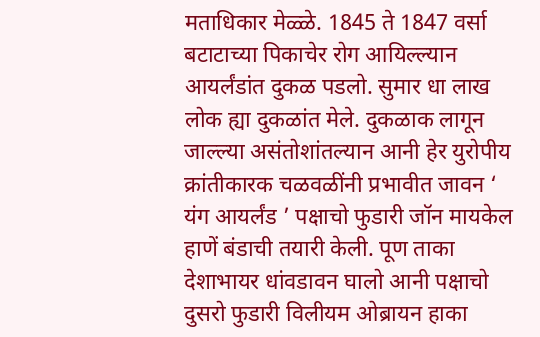मताधिकार मेळ्ळे. 1845 ते 1847 वर्सा बटाटाच्या पिकाचेर रोग आयिल्ल्यान आयर्लंडांत दुकळ पडलो. सुमार धा लाख लोक ह्या दुकळांत मेले. दुकळाक लागून जाल्ल्या असंतोशांतल्यान आनी हेर युरोपीय क्रांतीकारक चळवळींनी प्रभावीत जावन ‘ यंग आयर्लंड ’ पक्षाचो फुडारी जॉन मायकेल हाणें बंडाची तयारी केली. पूण ताका देशाभायर धांवडावन घालो आनी पक्षाचो दुसरो फुडारी विलीयम ओब्रायन हाका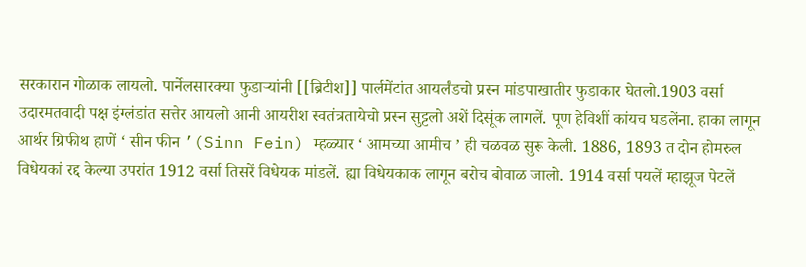सरकारान गोळाक लायलो. पार्नेलसारक्या फुडाऱ्यांनी [[ब्रिटीश]] पार्लमेंटांत आयर्लंडचो प्रस्न मांडपाखातीर फुडाकार घेतलो.1903 वर्सा उदारमतवादी पक्ष इंग्लंडांत सत्तेर आयलो आनी आयरीश स्वतंत्रतायेचो प्रस्न सुट्टलो अशें दिसूंक लागलें. पूण हेविशीं कांयच घडलेंना. हाका लागून आर्थर ग्रिफीथ हाणें ‘ सीन फीन ’(Sinn Fein) म्हळ्यार ‘ आमच्या आमीच ’ ही चळवळ सुरू केली. 1886, 1893 त दोन होमरुल विधेयकां रद्द केल्या उपरांत 1912 वर्सा तिसरें विधेयक मांडलें. ह्या विधेयकाक लागून बरोच बोवाळ जालो. 1914 वर्सा पयलें म्हाझूज पेटलें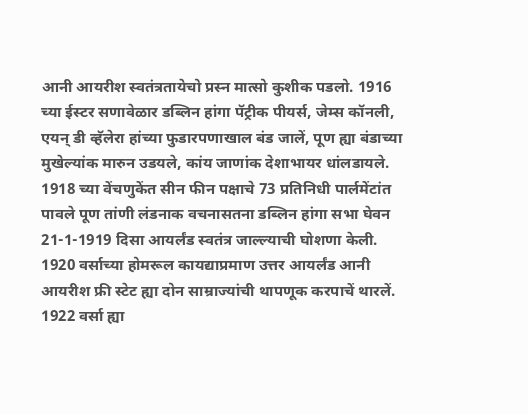आनी आयरीश स्वतंत्रतायेचो प्रस्न मात्सो कुशीक पडलो. 1916 च्या ईस्टर सणावेळार डब्लिन हांगा पॅट्रीक पीयर्स, जेम्स कॉनली, एयन् डी व्हॅलेरा हांच्या फुडारपणाखाल बंड जालें, पूण ह्या बंडाच्या मुखेल्यांक मारुन उडयले, कांय जाणांक देशाभायर धांलडायले. 1918 च्या वेंचणुकेंत सीन फीन पक्षाचे 73 प्रतिनिधी पार्लमेंटांत पावले पूण तांणी लंडनाक वचनासतना डब्लिन हांगा सभा घेवन 21-1-1919 दिसा आयर्लंड स्वतंत्र जाल्ल्याची घोशणा केली. 1920 वर्साच्या होमरूल कायद्याप्रमाण उत्तर आयर्लंड आनी आयरीश फ्री स्टेट ह्या दोन साम्राज्यांची थापणूक करपाचें थारलें. 1922 वर्सा ह्या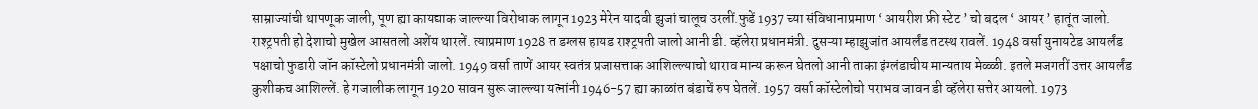साम्राज्यांची थापणूक जाली, पूण ह्या कायद्याक जाल्ल्या विरोधाक लागून 1923 मेरेन यादवी झुजां चालूच उरलीं.फुडें 1937 च्या संविधानाप्रमाण ‘ आयरीश फ्री स्टेट ’ चो बदल ‘ आयर ’ हातूंत जालो. राश्ट्रपती हो देशाचो मुखेल आसतलो अशेंय थारलें. त्याप्रमाण 1928 त डग्लस हायड राश्ट्रपती जालो आनी डी. व्हॅलेरा प्रधानमंत्री. दुसऱ्या म्हाझुजांत आयर्लंड तटस्थ रावलें. 1948 वर्सा युनायटेड आयर्लंड पक्षाचो फुडारी जॉन कॉस्टेलो प्रधानमंत्री जालो. 1949 वर्सा ताणें आयर स्वतंत्र प्रजासत्ताक आशिल्ल्याचो थाराव मान्य करून घेतलो आनी ताका इंग्लंडाचीय मान्यताय मेळ्ळी. इतले मजगतीं उत्तर आयर्लंड कुशीकच आशिल्लें. हे गजालीक लागून 1920 सावन सुरू जाल्ल्या यत्नांनी 1946-57 ह्या काळांत बंडाचें रुप घेतलें. 1957 वर्सा कॉस्टेलोचो पराभव जावन डी व्हॅलेरा सत्तेर आयलो. 1973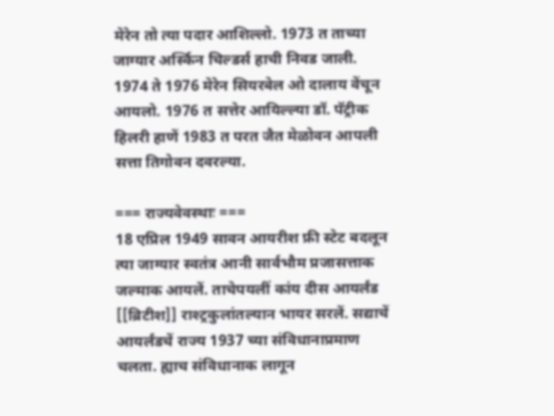मेरेन तो त्या पदार आशिल्लो. 1973 त ताच्या जाग्यार अर्स्किन चिल्डर्स हाची निवड जाली. 1974 ते 1976 मेरेन सियरबेल ओ दालाय वेंचून आयलो. 1976 त सत्तेर आयिल्ल्या डॉ. पॅट्रीक हिलरी हाणें 1983 त परत जैत मेळोवन आपली सत्ता तिगोवन दवरल्या.

=== राज्यवेवस्थाः ===
18 एप्रिल 1949 सावन आयरीश फ्री स्टेट बदलून त्या जाग्यार स्वतंत्र आनी सार्वभौम प्रजासत्ताक जल्माक आयलें. ताचेपयलीं कांय दीस आयर्लंड [[ब्रिटीश]] राश्ट्रकुलांतल्यान भायर सरलें. सद्याचें आयर्लंडचें राज्य 1937 च्या संविधानाप्रमाण चलता. ह्याच संविधानाक लागून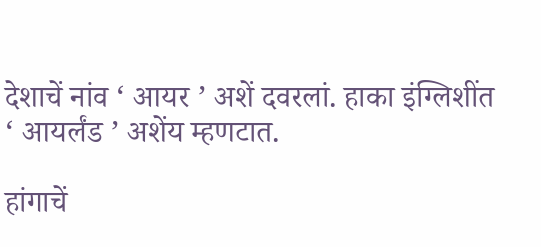देशाचें नांव ‘ आयर ’ अशें दवरलां. हाका इंग्लिशींत ‘ आयर्लंड ’ अशेंय म्हणटात.

हांगाचें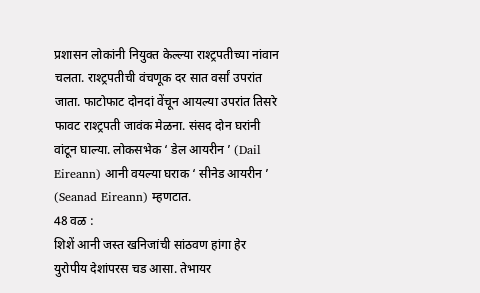प्रशासन लोकांनी नियुक्त केल्ल्या राश्ट्रपतीच्या नांवान चलता. राश्ट्रपतीची वंचणूक दर सात वर्सां उपरांत जाता. फाटोफाट दोनदां वेंचून आयल्या उपरांत तिसरे फावट राश्ट्रपती जावंक मेळना. संसद दोन घरांनी वांटून घाल्या. लोकसभेक ‘ डेल आयरीन ’ (Dail Eireann) आनी वयल्या घराक ‘ सीनेड आयरीन ’ (Seanad Eireann) म्हणटात.
48 वळ :
शिशें आनी जस्त खनिजांची सांठवण हांगा हेर युरोपीय देशांपरस चड आसा. तेभायर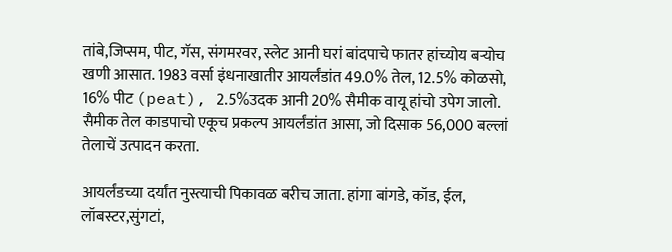तांबे,जिप्सम, पीट, गॅस, संगमरवर, स्लेट आनी घरां बांदपाचे फातर हांच्योय बऱ्योच खणी आसात. 1983 वर्सा इंधनाखातीर आयर्लंडांत 49.0% तेल, 12.5% कोळसो, 16% पीट (peat), 2.5%उदक आनी 20% सैमीक वायू हांचो उपेग जालो. सैमीक तेल काडपाचो एकूच प्रकल्प आयर्लंडांत आसा, जो दिसाक 56,000 बल्लां तेलाचें उत्पादन करता.

आयर्लंडच्या दर्यांत नुस्त्याची पिकावळ बरीच जाता. हांगा बांगडे, कॉड, ईल, लॉबस्टर,सुंगटां,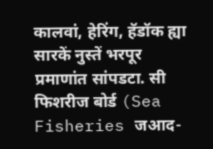कालवां, हेरिंग, हॅडॉक ह्या सारकें नुस्तें भरपूर प्रमाणांत सांपडटा. सी फिशरीज बोर्ड (Sea Fisheries जआद-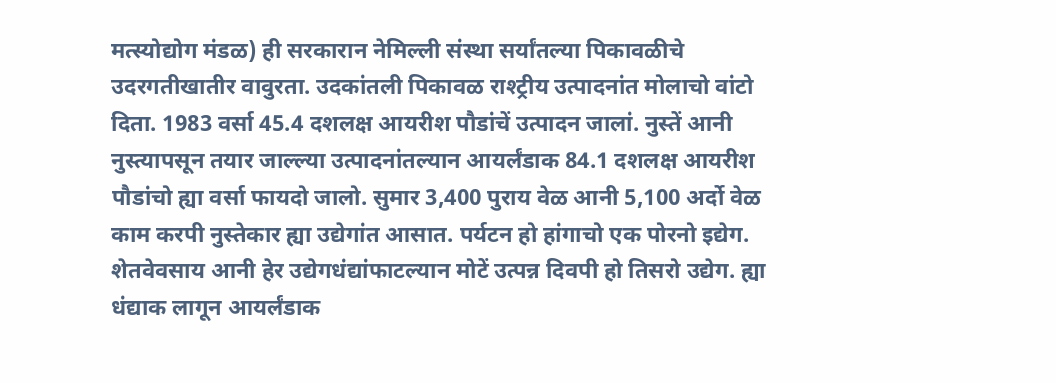मत्स्योद्योग मंडळ) ही सरकारान नेमिल्ली संस्था सर्यांतल्या पिकावळीचे उदरगतीखातीर वावुरता. उदकांतली पिकावळ राश्ट्रीय उत्पादनांत मोलाचो वांटो दिता. 1983 वर्सा 45.4 दशलक्ष आयरीश पौडांचें उत्पादन जालां. नुस्तें आनी नुस्त्यापसून तयार जाल्ल्या उत्पादनांतल्यान आयर्लंडाक 84.1 दशलक्ष आयरीश पौडांचो ह्या वर्सा फायदो जालो. सुमार 3,400 पुराय वेळ आनी 5,100 अर्दो वेळ काम करपी नुस्तेकार ह्या उद्येगांत आसात. पर्यटन हो हांगाचो एक पोरनो इद्येग. शेतवेवसाय आनी हेर उद्येगधंद्यांफाटल्यान मोटें उत्पन्न दिवपी हो तिसरो उद्येग. ह्या धंद्याक लागून आयर्लंडाक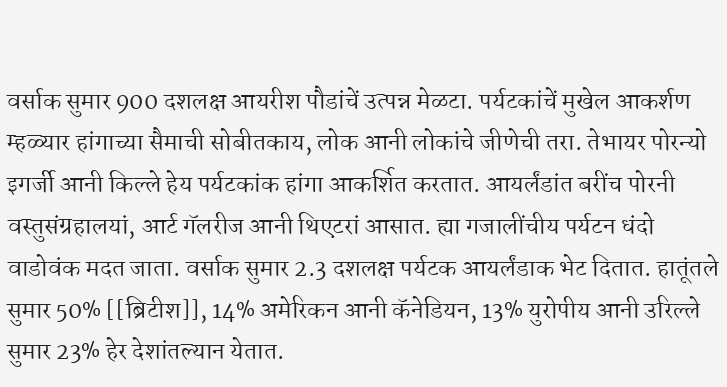वर्साक सुमार 900 दशलक्ष आयरीश पौडांचें उत्पन्न मेळटा. पर्यटकांचें मुखेल आकर्शण म्हळ्यार हांगाच्या सैमाची सोबीतकाय, लोक आनी लोकांचे जीणेची तरा. तेभायर पोरन्यो इगर्जी आनी किल्ले हेय पर्यटकांक हांगा आकर्शित करतात. आयर्लंडांत बरींच पोरनी वस्तुसंग्रहालयां, आर्ट गॅलरीज आनी थिएटरां आसात. ह्या गजालींचीय पर्यटन धंदो वाडोवंक मदत जाता. वर्साक सुमार 2.3 दशलक्ष पर्यटक आयर्लंडाक भेट दितात. हातूंतले सुमार 50% [[ब्रिटीश]], 14% अमेरिकन आनी कॅनेडियन, 13% युरोपीय आनी उरिल्ले सुमार 23% हेर देशांतल्यान येतात.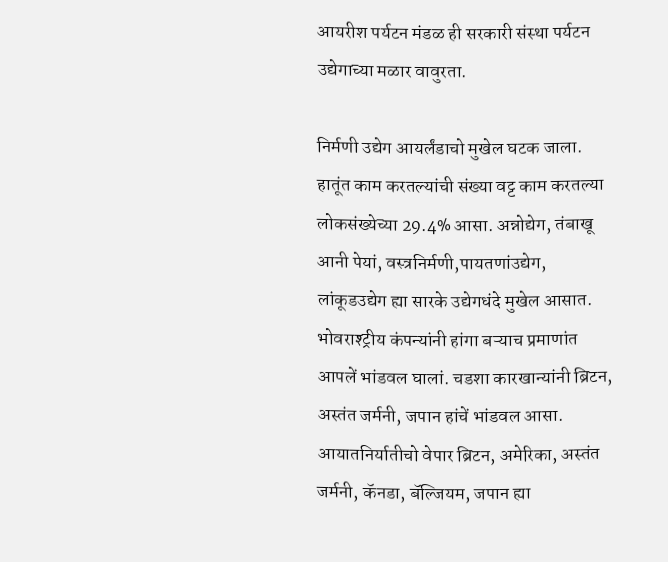आयरीश पर्यटन मंडळ ही सरकारी संस्था पर्यटन उद्येगाच्या मळार वावुरता.

निर्मणी उद्येग आयर्लंडाचो मुखेल घटक जाला. हातूंत काम करतल्यांची संख्या वट्ट काम करतल्या लोकसंख्येच्या 29.4% आसा. अन्नोद्येग, तंबाखू आनी पेयां, वस्त्रनिर्मणी,पायतणांउद्येग, लांकूडउद्येग ह्या सारके उद्येगधंदे मुखेल आसात. भोवराश्ट्रीय कंपन्यांनी हांगा बऱ्याच प्रमाणांत आपलें भांडवल घालां. चडशा कारखान्यांनी ब्रिटन, अस्तंत जर्मनी, जपान हांचें भांडवल आसा. आयातनिर्यातीचो वेपार ब्रिटन, अमेरिका, अस्तंत जर्मनी, कॅनडा, बॅल्जियम, जपान ह्या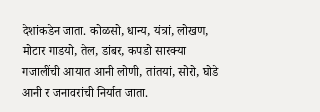देशांकडेन जाता. कोळसो, धान्य, यंत्रां, लोखण, मोटार गाडयो, तेल, डांबर, कपडो सारक्या गजालींची आयात आनी लोणी, तांतयां, सोरो, घोडे आनी र जनावरांची निर्यात जाता.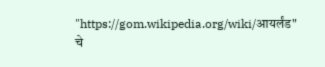"https://gom.wikipedia.org/wiki/आयर्लंड" चे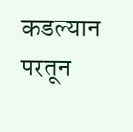कडल्यान परतून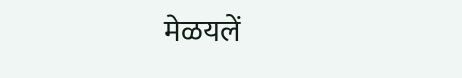मेळयलें